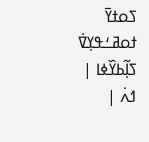ߖߋߙߌ߫ ߙߋߥߑߟߌ߲ߜ߭
ߖߊ߲߬ߕߌ߰ߦߊ | ߗߍ߭ |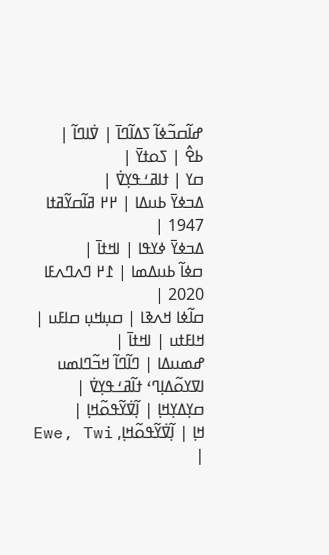ߝߊ߬ߛߏ߬ߦߊ߬ ߖߡߊ߬ߣߊ߫ | ߜ߭ߊߣߊ߬ |
ߕߐ߮ | ߖߋߙߌ߫ |
ߛߌ | ߙߊߥߑߟߌ߲ߜ߭ |
ߡߏߦߌ߫ ߕߎߡߊ | ߂߂ ߥߊ߬ߛߌ߬ߥߙߊ 1947 |
ߡߏߦߌ߫ ߦߌߟߊ | ߊߞߙߊ߫ |
ߛߦߊ߬ ߕߎߡߘߊ | ߁߂ ߣߍߣߍߓߊ 2020 |
ߛߊ߬ߦߊ ߞߍߢߊ | ߛߎ߲ߞߎ߲ ߛߊߓߎ |
ߞߊߓߙߎ | ߊߞߙߊ߫ |
ߝߘߎߡߊ | ߣߊ߬ߣߊ߬ ߞߏ߬ߣߊߘߎ ߊߜߌߋ߬ߡߊ߲ߣߵ ߙߊ߬ߥߑߟߌ߲ߜ߭ |
ߛߌ߲ߡߌ߲ߞߊ߲ | ߊ߲߬ߜ߭ߌ߬ߟߋ߬ߞߊ߲ |
ߞߊ߲ | ߊ߲߬ߜ߭ߌ߬ߟߋ߬ߞߊ߲, Ewe, Twi |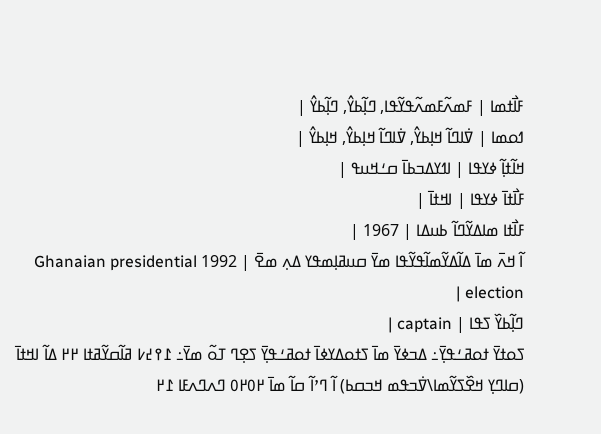ߓߊ߯ߙߘߊ | ߓߘߍ߬ߓߘߍ߬ߟߌ߬ߟߊ, ߣߊ߲߬ߕߌ߮, ߣߊ߲߬ߕߌ߮ |
ߗߋߘߊ | ߜ߭ߊߣߊ߬ ߞߊ߲ߕߌ߮, ߜ߭ߊߣߊ߬ ߞߊ߲ߕߌ߮, ߞߊ߲ߕߌ߮ |
ߞߊ߬ߙߊ߲߬ ߦߌߟߊ | ߊߗߌߡߏߕߊ߫ ߛߑߞߎߟ |
ߓߊ߯ߙߊ߫ ߦߌߟߊ | ߊߞߙߊ߫ |
ߓߊ߯ߙߊ ߘߊߡߌ߬ߣߊ߬ ߕߎߡߊ | 1967 |
ߊ߬ ߞߍ߫ ߘߊ߫ ߡߊ߬ߡߌ߬ߘߊ߬ߟߌ߬ߟߊ ߘߌ߫ ߛߎߥߊ߲ߘߟߌ ߡߍ߲ ߘߐ߫ | 1992 Ghanaian presidential election |
ߣߊ߲߬ߕߌ߰ ߖߟߊ | captain |
ߖߋߙߌ߫ ߙߋߥߑߟߌ߲߫߸ ߡߏߦߌ߫ ߘߊ߫ ߖߙߋߡߌߦߊ߫ ߙߋߥߑߟߌ߲߫ ߖߐ߲ߣ ߠߋ߬ ߘߌ߫߸ ߁߉߄߇ ߥߊ߬ߛߌ߬ߥߙߊ ߂߂ ߡߊ߬ ߊߞߙߊ߫ (ߛߊߣߌ߲ ߞߐ߰ߖߌ߬ߘߊ\ߜ߭ߏߟߘ ߞߏߛߕ) ߊ߬ ߣߴߊ߬ ߛߊ߬ ߘߊ߫ ߂߀߂߀ ߣߍߣߍߓߊ ߁߂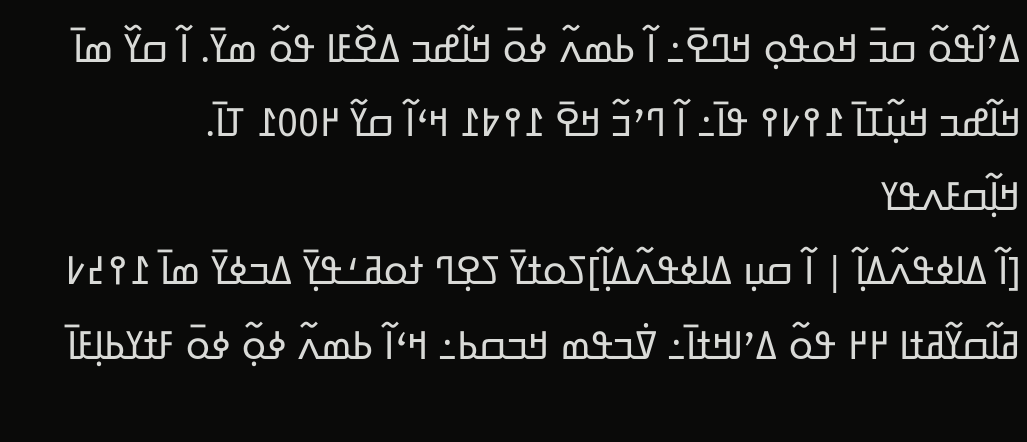ߡߴߊ߬ߟߋ߬ ߛߏ߫ ߞߋߟߋ߲ ߞߣߐ߫߸ ߊ߬ ߕߘߍ߬ ߦߋ߫ ߞߊ߬ߝߏ ߡߐ߰ߓߊ ߟߋ߬ ߘߌ߫. ߊ߬ ߛߌ߰ ߘߊ߫ ߞߊ߬ߝߏ ߞߎ߲߬ߠߊ߫ ߁߉߇߉ ߟߊ߫߸ ߊ߬ ߣߴߏ߬ ߞߐ߫ ߁߉߈߁ ߞߵߊ߬ ߛߌ߬ ߂߀߀߁ ߠߊ߫.
ߞߊ߲߬ߛߓߍߟߌ
[ߊ߬ ߡߊߦߟߍ߬ߡߊ߲߬ | ߊ߬ ߛߎ߲ ߡߊߦߟߍ߬ߡߊ߲߬]ߖߋߙߌ߫ ߖߐ߲ߣ ߙߋߥߑߟߌ߲߫ ߡߏߦߌ߫ ߘߊ߫ ߁߉߄߇ ߥߊ߬ߛߌ߬ߥߙߊ ߂߂ ߟߋ߬ ߡߴߊߞߙߊ߫߸ ߜ߭ߏߟߘ ߞߏߛߕ߸ ߞߵߊ߬ ߕߘߍ߬ ߦߋ߲߬ ߦߋ߫ ߓߙߌߕߊ߲ߓߊ߫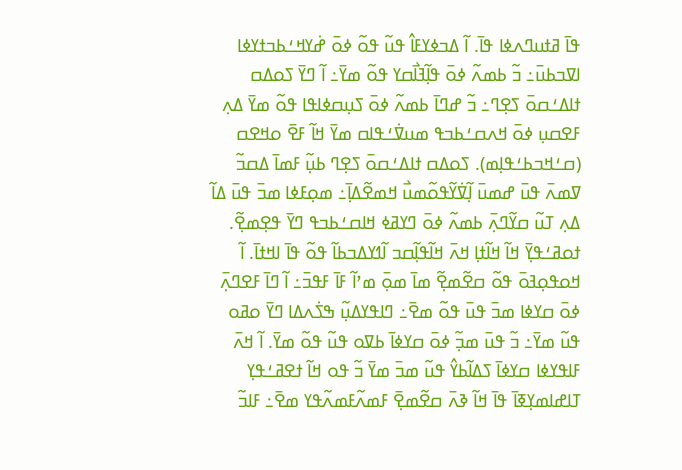ߟߊ߫ ߥߙߎߣߍߦߊ ߟߊ߫. ߊ߬ ߡߏߦߌߓߊ߮ ߟߎ߬ ߟߋ߬ ߦߋ߫ ߝ߭ߌߞߑߕߏߙߌߦߊ ߊߜߏߕߎ߫߸ ߏ߬ ߕߘߍ߬ ߦߋ߫ ߟߊ߲߬ߔߊ߯ߛߌ ߟߋ߬ ߘߌ߫߸ ߊ߬ ߣߌ߫ ߖߋߡߛ ߙߊߡߑߛߋ߫ ߖߐ߲ߣ߸ ߏ߬ ߝߣߊ߫ ߕߘߍ߬ ߦߋ߫ ߖߎ߲ߛߦߊߟߊ ߟߋ߬ ߘߌ߫ ߡߍ߲ ߓߐߛߎ߲ ߦߋ߫ ߞߍߛߑߕߏߟ ߘߎߜ߭ߑߟߊߛ ߘߌ߫ ߞߊ߬ ߓߐ߫ ߋߞߐߛ (ߛߑߞߏߕߑߟߊ߲ߘ). ߖߋߡߛ ߙߊߡߑߛߋ߫ ߖߐ߲ߣ ߕߎ߲߬ ߓߘߊ߫ ߡߛߏ߬ ߜߘߍ߫ ߟߎ߫ ߝߘߎ߫ ߊ߲߬ߜ߭ߌ߬ߟߋ߬ߘߎ߯ ߞߘߐ߬ߡߊ߲߫߸ ߘߋ߲ߓߦߊ ߘߏ߫ ߟߎ߫ ߡߊ߬ ߡߍ߲ ߠߎ߬ ߛߌ߬ߣߍ߲߫ ߕߘߍ߬ ߦߋ߫ ߣߌߥߦ ߞߊߛߑߕߏߟ ߣߌ߫ ߟߐ߲ߘߐ߲߬. ߙߋߥߑߟߌ߲߫ ߞߊ߬ ߞߊ߬ߙߊ߲ ߞߍ߫ ߞߊ߬ߟߊ߲߬ߛߏ ߊ߬ߗߌߡߏߕߊ߬ ߟߋ߬ ߟߊ߫ ߊߞߙߊ߫. ߊ߬ ߞߋߟߋ߲ߔߋ߫ ߟߋ߬ ߛߐ߬ߘߐ߲߬ ߘߊ߫ ߘߋ߲߫ ߘߴߊ߬ ߓߊ߫ ߓߟߏ߫߸ ߊ߬ ߣߊ߫ ߓߐߣߍ߲߫ ߦߋ߫ ߛߌߦߊ ߘߏ߫ ߟߎ߫ ߟߋ߬ ߘߐ߫߸ ߣߊߟߌߡߎ߲߬ ߒߖ߭ߍߡߊ ߣߌ߫ ߋߥߋ ߟߎ߬ ߘߌ߫߸ ߏ߬ ߟߎ߫ ߘߏ߲߬ ߦߋ߫ ߛߌߦߊ߫ ߕߜߋ ߟߎ߬ ߟߋ߬ ߘߌ߫. ߊ߬ ߞߍ߫ ߓߊߟߌߦߊ ߛߌߦߊ߫ ߖߡߊ߬ߕߌ߮ ߟߎ߬ ߘߏ߫ ߘߌ߫ ߏ߬ ߟߋ ߞߊ߬ ߙߐߥߑߟߌ߲ ߠߊߝߊߘߌ߲ߧߊ߫ ߟߊ߫ ߞߊ߬ ߢߍ߫ ߛߐ߬ߘߐ߲߫ ߓߘߍ߬ߓߘߍ߬ߟߌ ߘߐ߫߸ ߓߊߏ߬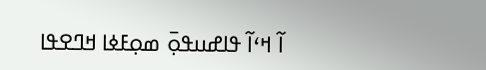ߊ߬ ߞߵߊ߬ ߟߊߝߎߟߋ߲߫ ߘߋ߲ߓߦߊ ߞߣߐߟߊ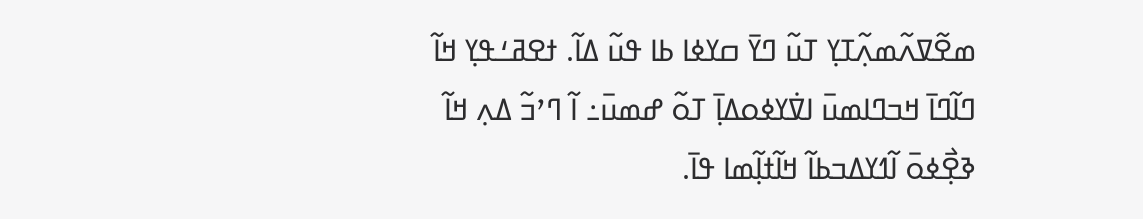ߘߐ߬ߜߍ߬ߘߍ߲߬ߠߌ߲ ߠߎ߬ ߣߌ߫ ߛߌߦߊ ߕߊ ߟߎ߬ ߡߊ߬. ߙߐߥߑߟߌ߲ ߞߊ߬ ߣߊ߬ߣߊ߫ ߞߏߣߊߘߎ߫ ߊߜ߭ߌߦߋߡߊ߲߫ ߠߋ߬ ߝߘߎ߫߸ ߊ߬ ߣߴߏ߬ ߡߍ߲ ߞߊ߬ ߢߐ߲߯ߦߋ߫ ߊ߬ߗߌߡߏߕߊ߬ ߞߊ߬ߙߊ߲߬ߘߊ ߟߊ߫.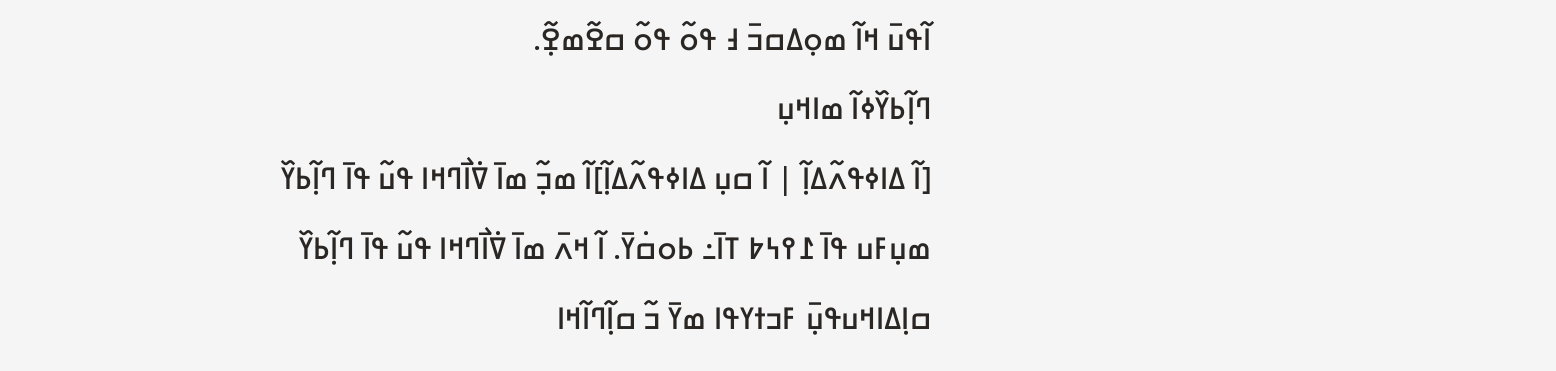ߊ߬ߟߎ߫ ߞߊ߬ ߘߋ߲ߡߛߏ߫ ߃ ߟߋ߬ ߟߋ߬ ߛߐ߬ߘߐ߲߬.
ߣߊ߲߬ߕߌ߰ߦߊ߬ ߘߊߞߎ߲
[ߊ߬ ߡߊߦߟߍ߬ߡߊ߲߬ | ߊ߬ ߛߎ߲ ߡߊߦߟߍ߬ߡߊ߲߬]ߊ߬ ߘߏ߲߬ ߘߊ߫ ߜ߭ߊ߯ߣߞߊ ߟߎ߬ ߟߊ߫ ߣߊ߲߬ߕߌ߰ ߘߎ߲ߓߎ ߟߊ߫ ߁߉߆߈ ߠߊ߫߸ ߕߋߛ߭ߌ߫. ߊ߬ ߞߍ߫ ߘߊ߫ ߜ߭ߊ߯ߣߞߊ ߟߎ߬ ߟߊ߫ ߣߊ߲߬ߕߌ߰ ߛߊ߲ߡߊߞߎߟߎ߲߫ ߓߏߙߌߟߊ ߘߌ߫ ߏ߬ ߛߊ߲߬ߣߊ߬ߞߊ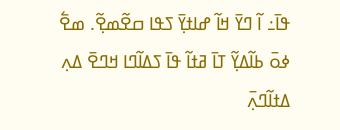ߟߊ߫߸ ߊ߬ ߣߌ߫ ߞߊ߬ ߝߊߙߌ߲߫ ߖߟߊ ߛߐ߬ߘߐ߲߬. ߘߐ߱ ߦߋ߫ ߕߊ߬ߡߌ߲߬ ߠߊ߫ ߥߙߊ߬ ߟߊ߫ ߖߡߊ߬ߣߊ ߞߣߐ߫ ߡߍ߲ ߡߙߊ߬ߣߍ߲߫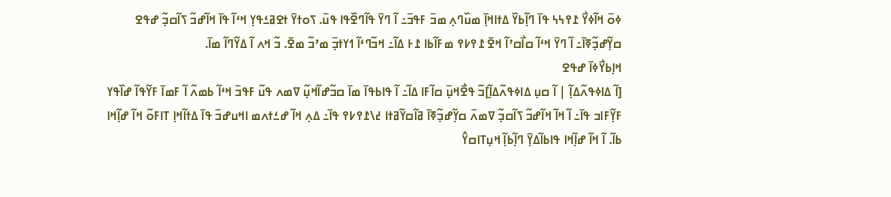ߦߋ߫ ߞߊ߬ߦߌ߯ ߁߉߆߆ ߟߊ߫ ߣߊ߲߬ߕߌ߰ ߡߙߊߞߊ߲߫ ߘߎ߰ߣߍ߲ ߘߏ߫ ߓߟߏ߫߸ ߊ߬ ߣߌ߫ ߟߊ߬ߣߐ߰ߟߊ ߟߎ߫. ߖߋߙߌ߫ ߙߐߥߑߟߌ߲ ߞߵߊ߬ ߟߊ߫ ߞߊ߬ߝߏ߬ ߖߊ߬ߛߏ߲߬ ߝߟߐ ߛߌ߲߬ߝߏ߲߬ߧߊ߫߸ ߊ߬ ߣߌ߫ ߞߵߊ߬ ߛߊ߯ߛߴߊ߬ ߞߐ߫ ߁߉߇߉ ߘߓߊ߬ߕߊ ߁߅ ߡߊ߬߸ ߞߏ߬ߣߵߊ߬ ߗߌߙߏ߲߫ ߘߴߏ߬ ߘߐ߫. ߏ߬ ߞߍ ߊ߬ ߡߌ߬ߣߊ߬ ߘߊ߫.
ߞߊ߲ߕߌ߯ߦߊ߫ ߝߟߐ
[ߊ߬ ߡߊߦߟߍ߬ߡߊ߲߬ | ߊ߬ ߛߎ߲ ߡߊߦߟߍ߬ߡߊ߲߬]ߏ߬ ߟߐ߯ߞߎ߲߫ ߛߊ߬ߓߊ ߡߊ߬߸ ߊ߬ ߟߊߕߟߊ߫ ߘߊ߫ ߛߏ߬ߝߊ߬ߞߎ߲߬ ߜߘߍ ߟߎ߬ ߓߟߏ߫ ߞߵߊ߬ ߕߘߍ߬ ߊ߬ ߓߘߊ߫ ߓߌ߬ߟߊ߬ ߝߊ߰ߟߌ ߓߌ߲߬ߓߊߏ ߟߊ߫߸ ߊ߬ ߞߊ߬ ߞߊ߬ߝߏ߬ ߖߊ߬ߛߏ߲߬ ߜߘߍ߫ ߛߌ߲߬ߝߏ߲߬ߧߊ߫ ߥߊ߬ߛߌ߬ߥߙߊ ߄\߁߉߇߉ ߟߊ߫߸ ߡߍ߲ ߞߊ߬ ߝߑߙߍߘ ߊߞߎߝߏ߫ ߟߊ߫ ߡߙߊ߬ߞߊ߲ ߠߊߓߋ߬ ߞߊ߬ ߝߊ߲߬ߞߊ ߕߊ߬. ߊ߬ ߞߊ߬ ߝߊ߲߬ߞߊ ߟߊߕߊ߬ߡߌ߲߫ ߣߊ߲߬ߕߊ߲߬ ߞߎ߲ߠߊߛߌ߮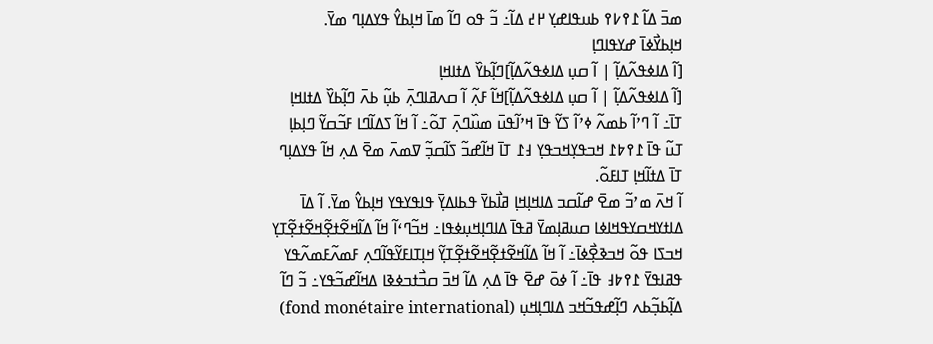ߘߏ߫ ߡߊ߬ ߁߉߇߉ ߕߎߟߊߝߌ߲ ߂߄ ߡߊ߬߸ ߏ߬ ߟߋ ߣߊ߬ ߘߊ߫ ߞߊ߲ߕߌ߮ ߟߌߡߊ߲ߣ ߘߌ߫.
ߞߊ߲ߕߌ߯ߦߊ߫ ߝߌߟߊߣߊ߲
[ߊ߬ ߡߊߦߟߍ߬ߡߊ߲߬ | ߊ߬ ߛߎ߲ ߡߊߦߟߍ߬ߡߊ߲߬]ߣߊ߲߬ߕߌ߰ ߡߙߊߞߊ߲
[ߊ߬ ߡߊߦߟߍ߬ߡߊ߲߬ | ߊ߬ ߛߎ߲ ߡߊߦߟߍ߬ߡߊ߲߬]ߞߊ߬ ߓߍ߲߬ ߊ߬ ߛߍߥߊߣߍ߲߫ ߕߎ߲߬ ߕߍ߫ ߣߊ߲߬ߕߌ߰ ߡߙߊߞߊ߲ ߠߊ߫߸ ߊ߬ ߣߴߊ߬ ߕߘߍ߬ ߦߴߊ߬ ߖߌ߬ ߟߊ߫ ߞߴߊ߬ߟߎ߫ ߘߎ߰ߣߍ߲߫ ߠߋ߬߸ ߊ߬ ߞߊ߬ ߖߡߊ߬ߣߊ ߓߏ߬ߛߌ߬ ߣߊ߲ߕߊ߲ ߠߎ߬ ߟߊ߫ ߁߉߈߁ ߞߏߟߌ߲ߞߏߟߌ߲ ߃߁ ߠߊ߫ ߞߊ߬ߝߏ߬ ߖߊ߬ߛߏ߲߬ ߜߘߍ߫ ߘߐ߫ ߡߍ߲ ߞߊ߬ ߟߌߡߊ߲ߣ ߠߊ߫ ߡߙߊ߬ߞߊ߲ ߠߊߓߋ߬.
ߊ߬ ߞߍ߫ ߘߴߏ߬ ߘߐ߫ ߝߊ߬ߛߏ ߡߊߞߊ߲ߞߊ߲ ߥߊ߯ߕߌ߫ ߟߕߊߡߌ߲߫ ߟߊߟߌߟߌ ߞߊ߲ߕߌ߮ ߘߌ߫. ߊ߬ ߡߊ߫ ߡߊߙߌߞߛߌߟߞߊߦߊ ߛߎߥߊ߲ߘߌ߫ ߥߟߊ߫ ߡߊߣߊ߲ߞߎ߲ߦߟߊ߸ ߞߏ߬ߣߵߊ߬ ߞߊ߬ ߡߊ߬ߞߐ߬ߙߐ߲߬ߞߐ߬ߙߐ߲߬ߠߌ߲ ߞߏߖߊ ߟߋ߬ ߞߏߢߐ߲߯ߦߊ߫߸ ߊ߬ ߞߊ߬ ߡߊ߬ߞߐ߬ߙߐ߲߬ߞߐ߬ߙߐ߲߬ߠߌ߲߬ ߞߊ߲ߠߊߓߌ߬ߟߊ߬ߣߍ߲ ߓߘߍ߬ߓߘߍ߬ߟߌ ߟߥߊߟߌ߫ ߁߉߈߃ ߟߊ߫߸ ߊ߬ ߦߋ߫ ߝߐ߫ ߟߊ߫ ߡߍ߲ ߡߊ߬ ߞߏ߫ ߛߏ߯ߙߏߦߢߊ ߡߞߊ߬ߝߏ߬ߟߌ߸ ߏ߬ ߣߊ߬ ߡߊ߲߬ߕߏ߲߬ߕߍ ߣߊ߲߬ߝߟߏ߬ߞߏ ߡߊߣߊ߲ߞߎ߲ (fond monétaire international)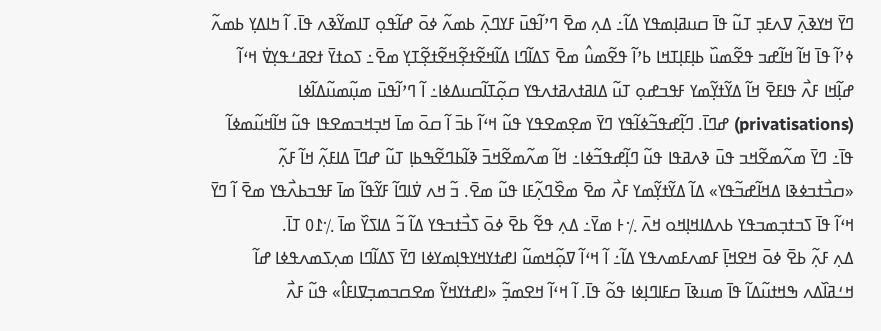ߣߌ߫ ߞߌߢߍ߲߫ ߜߍߓߏ߲ ߠߎ߬ ߟߊ߫ ߛߎߥߊ߲ߘߟߌ ߡߊ߬߸ ߡߍ߲ ߘߐ߫ ߣߴߊ߬ߟߎ߫ ߓߌߣߍ߲߫ ߕߘߍ߬ ߦߋ߫ ߝߊ߬ߟߋ߲ ߠߊߘߌ߬ߢߍ ߟߊ߫. ߊ߬ ߤߊߡߌ߲ ߕߘߍ߬ ߦߴߊ߬ ߟߊ߫ ߞߊ߬ ߞߊ߬ߝߏ ߟߐ߬ߘߎ߰ ߕߊ߲ߓߊ߲ߠߞߊ ߕߴߊ߬ ߟߐ߬ߘߎ߮ ߘߐ߫ ߖߡߊ߬ߣߊ ߡߊ߬ߞߐ߬ߙߐ߲߬ߞߐ߬ߙߐ߲߬ߠߌ߲ ߘߐ߫߸ ߖߋߙߌ߫ ߙߐߥߑߟߌ߲ߜ߭ ߞߵߊ߬ ߝߊ߲߬ߞߊ ߓߍ߯ ߟߊߓߐ߫ ߞߊ߬ ߡߌ߬ߙߌ߲߬ߘߌ ߓߟߏߝߋ߲ ߠߎ߬ ߡߊߥߙߍߥߙߍߟߌ ߛߋ߲߬ߠߊ߬ߛߎߡߦߊ߸ ߊ߬ ߣߴߊ߬ߟߎ߫ ߘߎ߲߬ߘߎ߬ߡߊ߬ߦߊ (privatisations) ߝߣߊ߫. ߣߊ߲߬ߝߟߏ߬ߦߊ߬ߟߌ ߣߌ߫ ߘߐ߲ߘߐߟߌ ߟߎ߬ ߞߵߊ߬ ߕߏ߫ ߊ߬ ߛߋ߫ ߘߊ߫ ߞߏ߲ߞߏߘߐߟߊ ߟߎ߬ ߞߊ߬ߞߎ߬ߘߦߊ߬ ߟߊ߫߸ ߣߌ߫ ߘߍ߬ߘߐ߬ߞߏ ߟߎ߫ ߢߍߥߟߊ ߟߎ߬ ߣߊ߲߬ߝߟߏ߬ߦߊ߸ ߞߊ߬ ߘߍ߬ߘߐ߬ߞߏ߫ ߢߊ߬ߕߣߐ߬ߒߕߊ߲ ߠߎ߬ ߝߣߊ߫ ߡߊߓߍ߲߬ ߞߊ߬ ߓߍ߲߬ «ߛߏ߯ߙߏߦߢߊ ߡߞߊ߬ߝߏ߬ߟߌ» ߡߊ߬ ߡߌ߬ߙߌ߲߬ߘߌ ߓߍ߯ ߘߐ߫ ߘߐ߰ߣߍ߲߬ߓߊ ߟߎ߬ ߘߐ߫. ߏ߬ ߞߍ ߜ߭ߊߣߊ߬ ߓߌ߬ߟߊ߬ ߘߊ߫ ߓߟߏߕߍ߯ߟߌ ߘߐ߫ ߊ߬ ߣߌ߫ ߞߵߊ߬ ߟߊ߫ ߖߏߙߏ߲ߘߏߟߌ ߕߍߡߊߞߊ߲ߞߋ ߞߍ߫ ٪߅ ߘߌ߫߸ ߡߍ߲ ߟߐ߬ ߕߐ߫ ߦߋ߫ ߖߏ߯ߙߏߟߌ ߡߊ߬ ߏ߬ ߡߊߖߌ߰ ߘߊ߫ ٪߁߀ ߠߊ߫.
ߡߍ߲ ߓߍ߲߬ ߕߐ߫ ߦߋ߫ ߞߐߞߊ߲߫ ߓߘߍߓߘߍߟߌ ߡߊ߬߸ ߊ߬ ߞߵߊ߬ ߜߋ߲߬ߞߘߎ߬ ߊߝߙߌߞߌߟߊ߲ߘߌߦߊ ߣߌ߫ ߖߡߊ߬ߣߊ ߘߍ߲ߖߘߍߟߦߊ ߝߊ߬ ߞߑߥߊ߰ߡߍ ߒߞߙߎ߬ߡߊ߬ ߟߊ߫ ߘߎߢߊ߫ ߛߓߊߣߊ߲ߦߊ ߟߋ߬ ߟߊ߫. ߊ߬ ߞߵߊ߬ ߞߐߘߏ߲߬ «ߊߝߙߌߞߌ߬ ߘߐߛߏߘߏ߲ߜߊߓߊ߮» ߟߎ߬ ߓߍ߯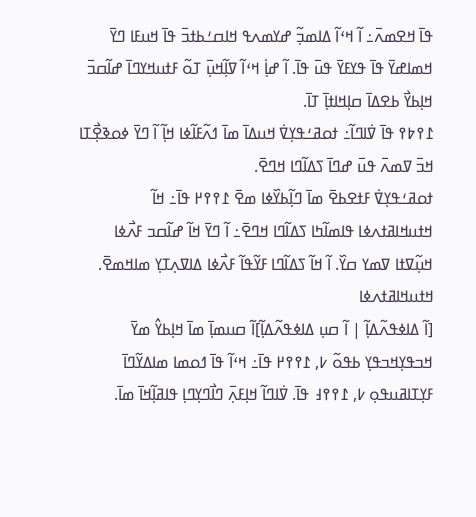ߟߊ߫ ߞߐߘߍ߫߸ ߊ߬ ߞߵߊ߬ ߡߊߘߏ߲߬ ߝߌߘߍߟ ߞߊߛߑߕߙߏ߫ ߟߊ߫ ߞߎߓߊ ߣߌ߫ ߞߘߊߝߌ߫ ߟߊ߫ ߟߌߓߌ߫ ߟߎ߫ ߟߊ߫. ߊ߬ ߝߊ߲߭ ߞߵߊ߬ ߜߊ߲߬ߞߎ߲߫ ߠߋ߬ ߓߙߎߞߌߣߊ߫ ߝߊ߬ߛߏ߫ ߞߊ߲ߕߌ߯ ߕߐߡߊ߫ ߛߊ߲ߞߊߙߊ߲߫ ߠߊ߫.
߁߉߈߉ ߟߊ߫ ߜ߭ߊߣߊ߬߸ ߙߋߥߑߟߌ߲ߜ߭ ߞߎߡߊ߫ ߘߊ߫ ߗߍ߬ߓߊ߬ߦߊ ߞߊ߲߬ ߊ߬ ߣߌ߫ ߦߋߢߐ߲߯ߠߊ ߞߏ߫ ߜߘߍ߫ ߟߎ߫ ߝߣߊ߫ ߖߡߊ߬ߣߊ ߞߣߐ߫.
ߙߋߥߑߟߌ߲ߜ߭ ߓߙߐߕߐ߫ ߘߊ߫ ߣߊ߲߬ߕߌ߰ߦߊ ߘߐ߫ ߁߉߉߂ ߟߊ߫߸ ߞߊ߬ ߞߙߎߞߊߥߙߍߦߊ ߟߊߘߊ߬ߤߊ ߖߡߊ߬ߣߊ ߞߣߐ߫߸ ߊ߬ ߣߌ߫ ߞߊ߬ ߝߊ߬ߛߏ ߓߍ߯ߦߊ ߞߎ߲߬ߜߙߊ ߜߘߌ ߛߌ߰. ߊ߬ ߞߊ߬ ߖߡߊ߬ߣߊ ߓߌ߬ߟߊ߬ ߓߍ߯ߦߊ ߡߊߜߍ߲ߠߌ߲ ߘߊߞߘߐ߫.
ߞߙߎߞߊߥߙߍߦߊ
[ߊ߬ ߡߊߦߟߍ߬ߡߊ߲߬ | ߊ߬ ߛߎ߲ ߡߊߦߟߍ߬ߡߊ߲߬]ߊ߬ ߛߎߘߊ߲߫ ߘߊ߫ ߞߊ߲ߕߌ߮ ߘߌ߫ ߞߏߟߌ߲ߞߏߟߌ߲ ߕߟߋ߬ ߇, ߁߉߉߂ ߟߊ߫߸ ߞߵߊ߬ ߟߊ߫ ߗߋߘߊ ߘߊߡߌ߬ߣߊ߫ ߓߌ߲ߠߊߥߎߟߋ߲ ߇, ߁߉߉߃ ߟߊ߫. ߜ߭ߊߣߊ߬ ߞߊ߲ߓߍ߲߫ ߣߊ߯ߣߌ߲ߣߊ߲ ߟߊߥߊ߲߬ߞߊ߫ ߘߊ߫.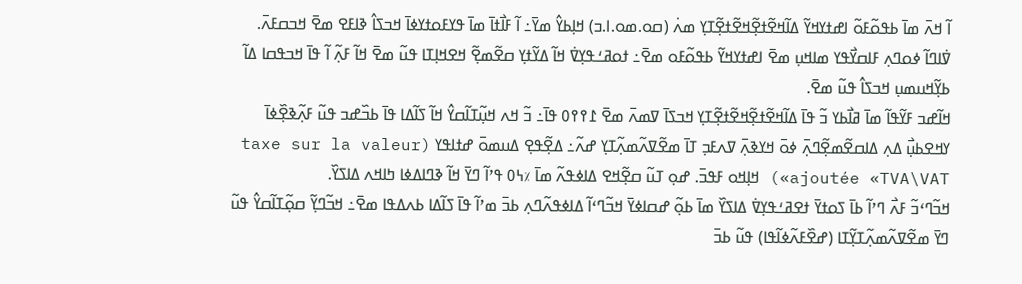ߊ߬ ߞߍ߫ ߘߊ߫ ߕߟߋ߬ߓߋ߬ ߊߝߙߌߞߌ߬ ߡߊ߬ߞߐ߬ߙߐ߲߬ߞߐ߬ߙߐ߲߬ߠߌ߲ ߘߍ߭ (ߛߋ.ߘߋ.ߊ.ߏ) ߞߊ߲ߕߌ߮ ߘߌ߫߸ ߊ߬ ߓߊ߯ߙߊ߫ ߘߊ߫ ߟߌߓߋߙߌߦߊ߫ ߞߏߖߊ߮ ߢߊߓߐ ߘߐ߫ ߞߏߛߓߍ߫. ߜ߭ߊߣߊ߬ ߦߋߣߍ߲ ߓߊߛߌ߯ߟߌ ߘߊߞߎ߲ ߘߐ߫ ߊߝߙߌߞߌ߬ ߕߟߋ߬ߓߋ ߘߐ߫߸ ߙߋߥߑߟߌ߲ߜ߭ ߞߊ߬ ߡߌ߬ߙߌ߲ ߛߐ߬ߘߐ߲߬ ߞߐߞߊ߲ߠߊ ߟߎ߬ ߘߐ߫ ߞߊ߬ ߓߍ߲߬ ߊ߬ ߟߊ߫ ߞߏߟߛߊ ߡߊ߬ ߕߌ߲߬ߞߎߘߎ߲ ߞߏߖߊ߮ ߟߎ߬ ߘߐ߫.
ߞߊ߬ߝߏ ߓߌ߬ߟߊ߬ ߘߊ߫ ߥߊ߯ߕߌ ߏ߬ ߟߊ߫ ߡߊ߬ߞߐ߬ߙߐ߲߬ߞߐ߬ߙߐ߲߬ߠߌ߲ ߞߏߖߊ߫ ߜߘߍ߫ ߘߐ߫ ߁߉߉߀ ߟߊ߫߸ ߏ߬ ߞߍ ߞߎ߲߬ߠߊ߬ߛߌ߮ ߞߊ߬ ߖߊ߬ߡߊ ߟߊ߫ ߕߏ߰ߝߏ ߟߎ߬ ߓߍ߲߬ߢߐ߲߰ߦߊ߫ ߌߞߐߕߎ߲߯ ߡߍ߲ ߡߊߛߐ߬ߘߐ߲߬ߣߍ߲߫ ߦߋ߫ ߞߌߢߍ߲߫ ߜߍߓߏ߲ ߠߊ߫ ߘߐ߬ߜߍ߬ߘߍ߲߬ߠߌ߲ ߝߍ߬߸ ߡߐ߲߬ߟߐ߲ ߡߎߘߋ߫ ߝߙߊߟߌ (taxe sur la valeur ajoutée «TVA\VAT») ߞߊ߲ߞߋ ߓߟߏ߫. ߝߋ߲ ߠߎ߬ ߛߐ߲߬ߞߐ ߡߊߦߟߍ߬ ߘߊ߫ ٪߆߀ ߟߴߊ߬ ߣߌ߫ ߞߊ߬ ߢߣߊߡߦߊ ߤߊߞߍ ߡߊߖߌ߰.
ߞߏ߬ߣߵߏ߬ ߓߍ߯ ߣߴߊ߬ ߕߊ߫ ߖߋߙߌ߫ ߙߐߥߑߟߌ߲ߜ߭ ߡߊߖߌ߰ ߘߊ߫ ߕߋ߲߬ ߝߛߊߦߌ߫ ߞߏ߬ߣߵߊ߬ ߡߊߦߟߍ߬ߣߍ߲ ߕߏ߫ ߘߴߊ߬ ߟߊ߫ ߖߊ߬ߡߊ ߕߍߡߟߊ ߘߐ߫߸ ߞߏ߬ߣߌ߲߬ ߛߋ߲߬ߠߊ߬ߛߌ߮ ߟߎ߬ ߣߌ߫ ߘߐ߬ߜߍ߬ߘߍ߲߬ߠߌ߲߬ߠߊ (ߝߐ߰ߓߍ߬ߦߊ߬ߟߊ) ߟߎ߬ ߕߏ߫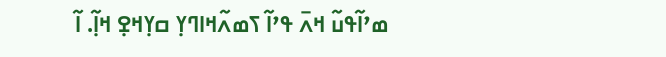ߘߴߊ߬ߟߎ߬ ߞߍ߫ ߟߴߊ߬ ߖߘߍ߬ߞߊߣߌ߲ ߛߌ߲ߞߐ߲ ߞߊ߲߬. ߊ߬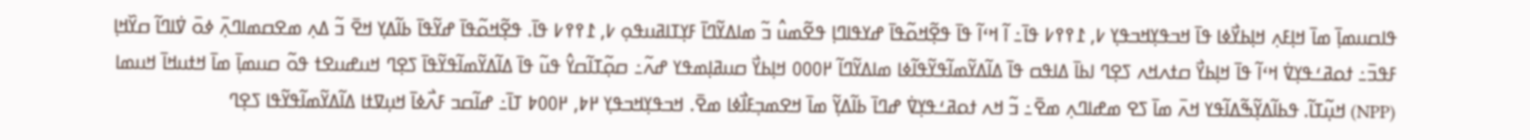ߟߊߛߎߘߊ߲߫ ߘߊ߫ ߞߊ߲ߓߍ߲ ߞߊ߲ߕߌ߯ߦߊ ߟߊ߫ ߞߏߟߌ߲ߞߏߟߌ߲ ߇, ߁߉߉߇ ߟߊ߫߸ ߊ߬ ߞߵߊ߬ ߟߊ߫ ߟߐ߲߬ߞߋ߬ߟߊ߫ ߝߌߟߊߣߊ߲ ߟߐ߬ߘߎ߮ ߏ߬ ߘߊߡߌ߬ߣߊ߫ ߓߌ߲ߠߊߥߎߟߋ߲ ߇, ߁߉߉߇ ߟߊ߫. ߟߐ߲߬ߞߋ߬ߟߊ߫ ߝߌ߬ߟߊ߫ ߕߊ߬ߡߌ߲ ߞߐ߫ ߏ߬ ߡߍ߲ ߘߐߛߘߊߣߍ߲߫ ߦߋ߫ ߜ߭ߊߣߊ߬ ߛߌ߰ߞߊ߲ ߓߟߏ߫߸ ߙߋߥߑߟߌ߲ߜ߭ ߞߵߊ߬ ߟߊ߫ ߞߊ߲ߕߌ߯ ߛߙߍߞߍ ߖߐ߲ߣ ߊߕߊ߫ ߡߊߟߛ ߟߊ߫ ߡߊ߬ߡߌ߬ߘߊ߬ߟߌ߬ߟߊ߬ߦߊ ߘߊߡߌ߬ߣߊ߬ ߂߀߀߀ ߞߊ߲ߕߌ߯ ߛߎߥߊ߲ߘߟߌ ߝߍ߬߸ ߛߋ߲߬ߠߊ߬ߛߌ߮ ߟߎ߬ ߟߊ߫ ߡߊ߬ߡߌ߬ߘߊ߬ߟߌ߬ߟߊ߫ ߖߐ߲ߣ ߞߎߝߎߐߙ ߟߋ߬ ߛߎߘߊ߲߫ ߘߊ߫ ߞߙߎߞߊ߫ ߞߎߘߊ (NPP) ߞߎ߲߬ߠߊ߬. ߟߕߊ߬ߡߌ߲߬ߒ߬ߡߊ߬ߟߌ ߞߍ߫ ߘߊ߫ ߖߐ ߘߝߊߣߍ߲ ߘߐ߫߸ ߏ߬ ߞߍ ߙߋߥߑߟߌ߲ߜ߭ ߝߣߊ߫ ߕߊ߬ߡߌ߲߬ ߘߊ߫ ߞߐߘߏ߲ߓߊ߯ߦߊ ߘߐ߫. ߞߏߟߌ߲ߞߏߟߌ߲ ߂߈, ߂߀߀߈ ߠߊ߫߸ ߝߊ߬ߛߏ ߓߍ߯ߦߊ߫ ߞߎ߲ߜߙߊ ߡߊ߬ߡߌ߬ߘߊ߬ߟߌ߬ߟߊ ߖߐ߲ߣ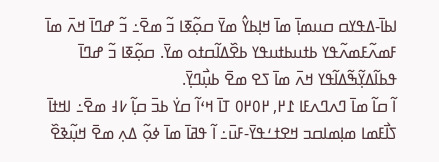ߊߕߊ߫-ߡߟߌߛ ߛߎߘߊ߲߫ ߘߊ߫ ߞߊ߲ߕߌ߮ ߘߌ߫ ߛߋ߲߬ߧߊ ߏ߬ ߘߐ߫߸ ߏ߬ ߝߣߊ߫ ߞߍ߫ ߘߊ߫ ߓߘߍ߬ߓߘߍ߬ߟߌ ߕߙߎߕߙߎߟߌ ߕߐ߰ߡߊ߬ߛߙߋ ߘߌ߫. ߛߋ߲߬ߧߊ ߏ߬ ߝߣߊ߫ ߟߕߊ߬ߡߌ߲߬ߒ߬ߡߊ߬ߟߌ ߞߍ߫ ߘߊ߫ ߖߐ ߘߐ߫ ߕߎ߲߯ߣߌ߲߫.
ߊ߬ ߛߊ߬ ߘߊ߫ ߣߍߣߍߓߊ ߁߂, ߂߀߂߀ ߠߊ߫ ߞߵߊ߬ ߛߌ߭ ߕߏ߫ ߛߊ߲߬ ߇߃ ߘߐ߫߸ ߊߞߙߊ߫ ߖߊ߯ߓߘߊ ߘߊ߲ߘߊߛߏ ߞߐߙߑߟߌ߫-ߓߎ߫߸ ߊ߬ ߟߥߊ߫ ߘߊ߫ ߦߋ߲߬ ߡߍ߲ ߘߐ߫ ߞߎ߲߬ߢߐ߰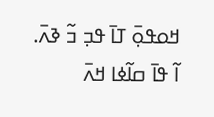ߞߋߟߋ߲߫ ߠߊ߫ ߟߏ߲ ߏ߬ ߢߍ߫. ߊ߬ ߟߊ߫ ߛߊ߬ߦߊ ߞߍ߫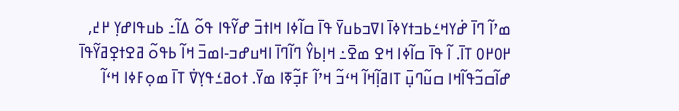ߘߴߊ߬ ߣߊ߫ ߝ߭ߌߞߑߕߏߙߌߦߊ߫ ߊߜߏߕߎߌ߫ ߟߊ߫ ߛߊ߬ߦߊ ߞߊߙߏ߫ ߝߌ߬ߟߊ ߟߋ߬ ߡߊ߬߸ ߕߎߟߊߝߌ߲ ߂߄, ߂߀߂߀ ߠߊ߫. ߊ߬ ߟߊ߫ ߛߊ߬ߦߊ ߞߐ ߘߐ߫߸ ߞߊ߲ߕߌ߮ ߣߊ߬ߣߊ߫ ߊߞߎߝߏ-ߊߘߏ߫ ߞߊ߬ ߕߟߋ߬ ߥߐߙߐ߲ߥߌ߬ߟߊ߫ ߝߊ߬ߛߏ߬ߟߊ߬ߞߊ ߛߎ߬ߣߎ߲߫ ߠߊߥߊ߲߬ߞߊ߬ ߞߵߏ߬ ߞߴߊ߬ ߓߏ߲߬ߧߊ ߘߌ߫. ߙߋߥߑߟߌ߲ߜ߭ ߠߊ߫ ߘߋ߲ߓߦߊ ߞߵߊ߬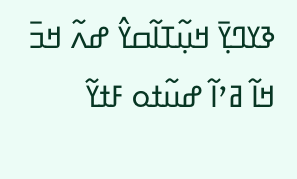ߢߌߣߌ߲߫ ߞߎ߲߬ߠߊ߬ߛߌ߮ ߝߍ߬ ߞߏ߫ ߞߊ߬ ߥߴߊ߬ ߝߎ߬ߙߋ ߓߙߌ߬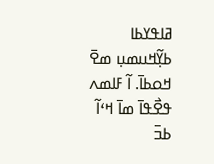ߥߊߟߌߕߊ ߕߌ߲߬ߞߎߘߎ߲ ߘߐ߫ ߞߋߕߊ߫. ߊ߬ ߓߊߘߍ ߟߐ߯ߟߊ߫ ߘߊ߫ ߞߵߊ߬ ߕߏ߫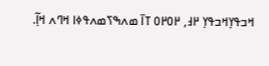ߞߏߟߌ߲ߞߏߟߌ߲ ߂߃, ߂߀߂߀ ߠߊ߫ ߘߍߒߖߘߍߟߦߊ ߞߣߍ ߞߊ߲߬.